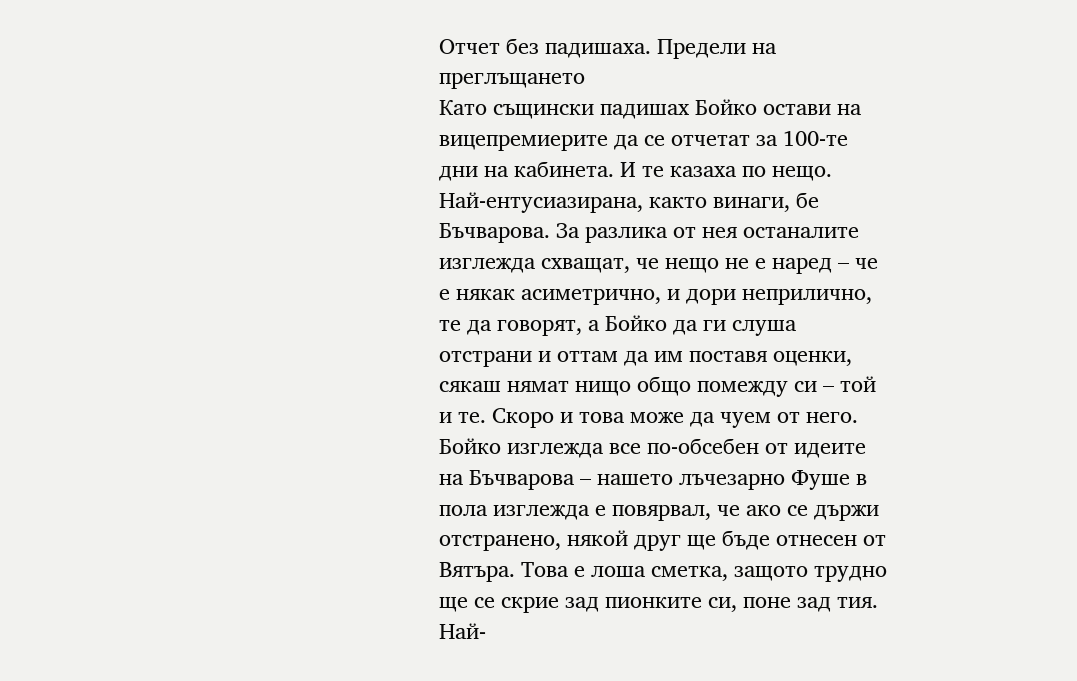Отчет без падишаха. Предели на преглъщането
Като същински падишах Бойко остави на вицепремиерите да се отчетат за 100-те дни на кабинета. И те казаха по нещо.
Най-ентусиазирана, както винаги, бе Бъчварова. За разлика от нея останалите изглежда схващат, че нещо не е наред – че е някак асиметрично, и дори неприлично, те да говорят, а Бойко да ги слуша отстрани и оттам да им поставя оценки, сякаш нямат нищо общо помежду си – той и те. Скоро и това може да чуем от него.
Бойко изглежда все по-обсебен от идеите на Бъчварова – нашето лъчезарно Фуше в пола изглежда е повярвал, че ако се държи отстранено, някой друг ще бъде отнесен от Вятъра. Това е лоша сметка, защото трудно ще се скрие зад пионките си, поне зад тия.
Най-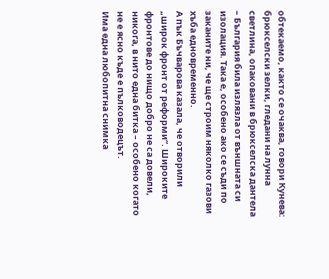обтекаемо, както се очаква, говори Кунева: брюкселски зелки, гледани на лунна светлина, опаковани в брюкселска дантела – България била излязла от външната си изолация. Така е, особено ако се съди по заканите ни, че ще строим няколко газови хъба едновременно.
А пък Бъчварова казала, че отворили „широк фронт от реформи“. Широките фронтове до нищо добро не са довели, никога, в нито една битка – особено когато не е ясно къде е пълководецът.
Има една любопитна снимка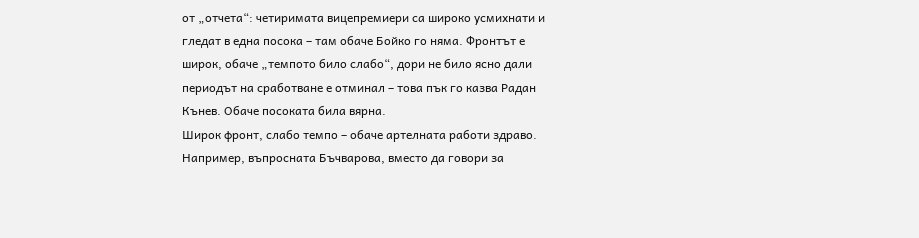от „отчета“: четиримата вицепремиери са широко усмихнати и гледат в една посока – там обаче Бойко го няма. Фронтът е широк, обаче „темпото било слабо“, дори не било ясно дали периодът на сработване е отминал – това пък го казва Радан Кънев. Обаче посоката била вярна.
Широк фронт, слабо темпо – обаче артелната работи здраво.
Например, въпросната Бъчварова, вместо да говори за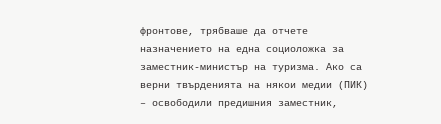фронтове, трябваше да отчете назначението на една социоложка за заместник-министър на туризма. Ако са верни твърденията на някои медии (ПИК) – освободили предишния заместник,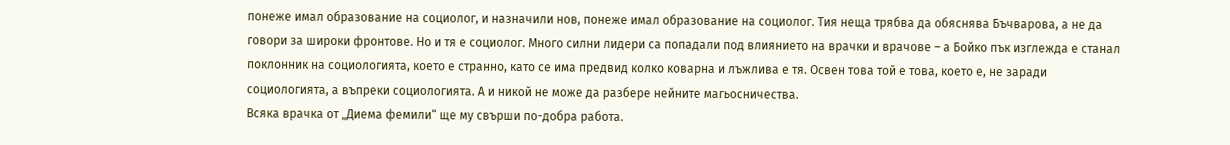понеже имал образование на социолог, и назначили нов, понеже имал образование на социолог. Тия неща трябва да обяснява Бъчварова, а не да говори за широки фронтове. Но и тя е социолог. Много силни лидери са попадали под влиянието на врачки и врачове – а Бойко пък изглежда е станал поклонник на социологията, което е странно, като се има предвид колко коварна и лъжлива е тя. Освен това той е това, което е, не заради социологията, а въпреки социологията. А и никой не може да разбере нейните магьосничества.
Всяка врачка от „Диема фемили“ ще му свърши по-добра работа.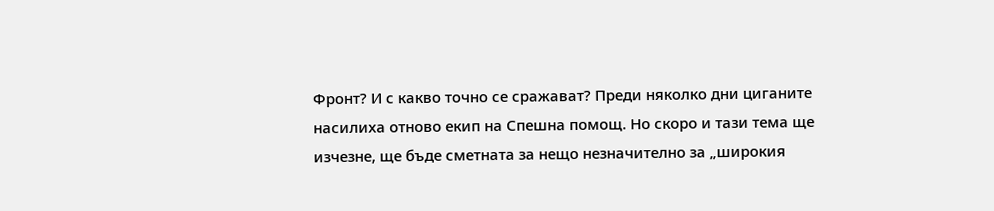Фронт? И с какво точно се сражават? Преди няколко дни циганите насилиха отново екип на Спешна помощ. Но скоро и тази тема ще изчезне, ще бъде сметната за нещо незначително за „широкия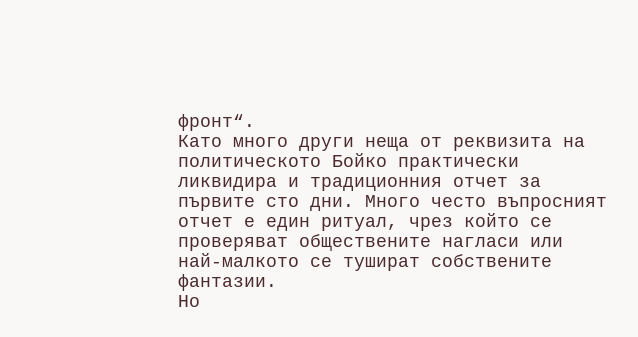фронт“.
Като много други неща от реквизита на политическото Бойко практически ликвидира и традиционния отчет за първите сто дни. Много често въпросният отчет е един ритуал, чрез който се проверяват обществените нагласи или най-малкото се тушират собствените фантазии.
Но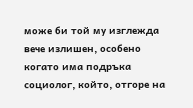може би той му изглежда вече излишен, особено когато има подръка социолог, който, отгоре на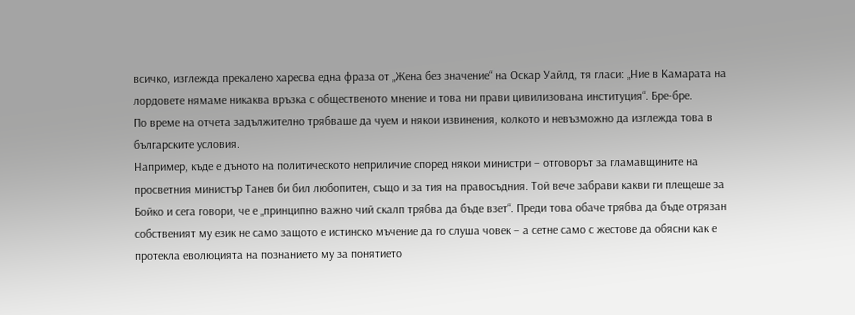всичко, изглежда прекалено харесва една фраза от „Жена без значение“ на Оскар Уайлд, тя гласи: „Ние в Камарата на лордовете нямаме никаква връзка с общественото мнение и това ни прави цивилизована институция“. Бре-бре.
По време на отчета задължително трябваше да чуем и някои извинения, колкото и невъзможно да изглежда това в българските условия.
Например, къде е дъното на политическото неприличие според някои министри – отговорът за гламавщините на просветния министър Танев би бил любопитен, също и за тия на правосъдния. Той вече забрави какви ги плещеше за Бойко и сега говори, че е „принципно важно чий скалп трябва да бъде взет“. Преди това обаче трябва да бъде отрязан собственият му език не само защото е истинско мъчение да го слуша човек – а сетне само с жестове да обясни как е протекла еволюцията на познанието му за понятието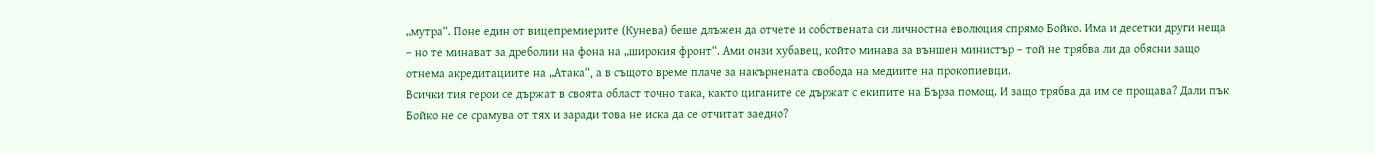„мутра“. Поне един от вицепремиерите (Кунева) беше длъжен да отчете и собствената си личностна еволюция спрямо Бойко. Има и десетки други неща – но те минават за дреболии на фона на „широкия фронт“. Ами онзи хубавец, който минава за външен министър – той не трябва ли да обясни защо отнема акредитациите на „Атака“, а в същото време плаче за накърнената свобода на медиите на прокопиевци.
Всички тия герои се държат в своята област точно така, както циганите се държат с екипите на Бърза помощ. И защо трябва да им се прощава? Дали пък Бойко не се срамува от тях и заради това не иска да се отчитат заедно?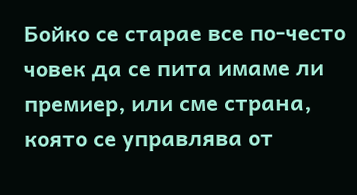Бойко се старае все по-често човек да се пита имаме ли премиер, или сме страна, която се управлява от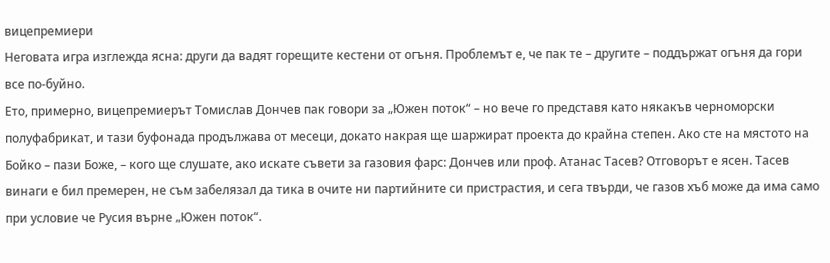вицепремиери
Неговата игра изглежда ясна: други да вадят горещите кестени от огъня. Проблемът е, че пак те – другите – поддържат огъня да гори все по-буйно.
Ето, примерно, вицепремиерът Томислав Дончев пак говори за „Южен поток“ – но вече го представя като някакъв черноморски полуфабрикат, и тази буфонада продължава от месеци, докато накрая ще шаржират проекта до крайна степен. Ако сте на мястото на Бойко – пази Боже, – кого ще слушате, ако искате съвети за газовия фарс: Дончев или проф. Атанас Тасев? Отговорът е ясен. Тасев винаги е бил премерен, не съм забелязал да тика в очите ни партийните си пристрастия, и сега твърди, че газов хъб може да има само при условие че Русия върне „Южен поток“.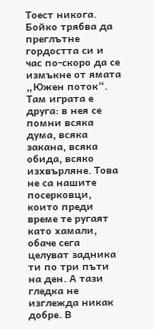Тоест никога. Бойко трябва да преглътне гордостта си и час по-скоро да се измъкне от ямата „Южен поток“.
Там играта е друга: в нея се помни всяка дума, всяка закана, всяка обида, всяко изхвърляне. Това не са нашите посерковци, които преди време те ругаят като хамали, обаче сега целуват задника ти по три пъти на ден. А тази гледка не изглежда никак добре. В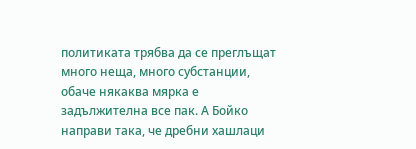политиката трябва да се преглъщат много неща, много субстанции, обаче някаква мярка е задължителна все пак. А Бойко направи така, че дребни хашлаци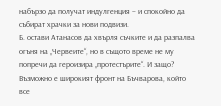набързо да получат индулгенция – и спокойно да събират храчки за нови подвизи.
Б. остави Атанасов да хвърля съчките и да разпалва огъня на „Червеите“, но в същото време не му попречи да героизира „протестърите“. И защо?
Възможно е широкият фронт на Бъчварова, който все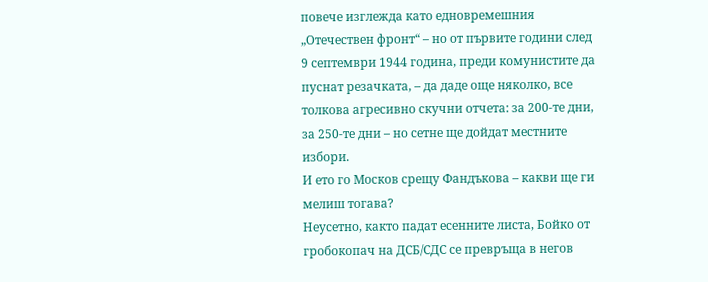повече изглежда като едновремешния „Отечествен фронт“ – но от първите години след 9 септември 1944 година, преди комунистите да пуснат резачката, – да даде още няколко, все толкова агресивно скучни отчета: за 200-те дни, за 250-те дни – но сетне ще дойдат местните избори.
И ето го Москов срещу Фандъкова – какви ще ги мелиш тогава?
Неусетно, както падат есенните листа, Бойко от гробокопач на ДСБ/СДС се превръща в негов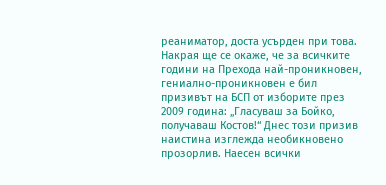реаниматор, доста усърден при това. Накрая ще се окаже, че за всичките години на Прехода най-проникновен, гениално-проникновен е бил призивът на БСП от изборите през 2009 година: „Гласуваш за Бойко, получаваш Костов!“ Днес този призив наистина изглежда необикновено прозорлив. Наесен всички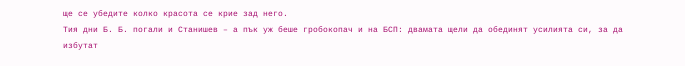ще се убедите колко красота се крие зад него.
Тия дни Б. Б. погали и Станишев – а пък уж беше гробокопач и на БСП: двамата щели да обединят усилията си, за да избутат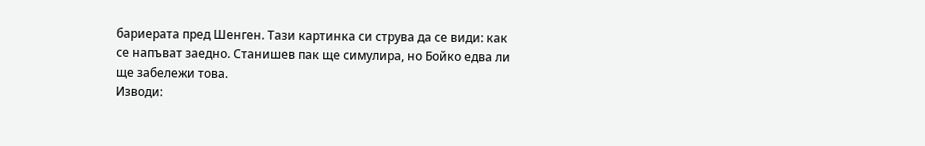бариерата пред Шенген. Тази картинка си струва да се види: как се напъват заедно. Станишев пак ще симулира, но Бойко едва ли ще забележи това.
Изводи: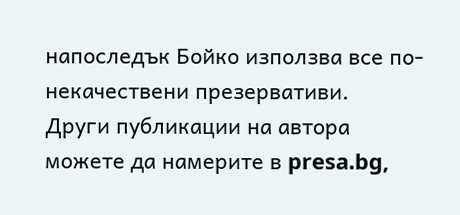напоследък Бойко използва все по-некачествени презервативи.
Други публикации на автора можете да намерите в presa.bg,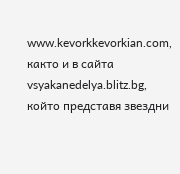www.kevorkkevorkian.com, както и в сайта vsyakanedelya.blitz.bg, който представя звездни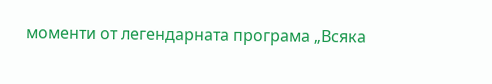моменти от легендарната програма „Всяка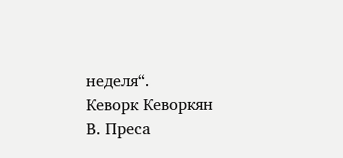неделя“.
Кеворк Кеворкян
В. Преса